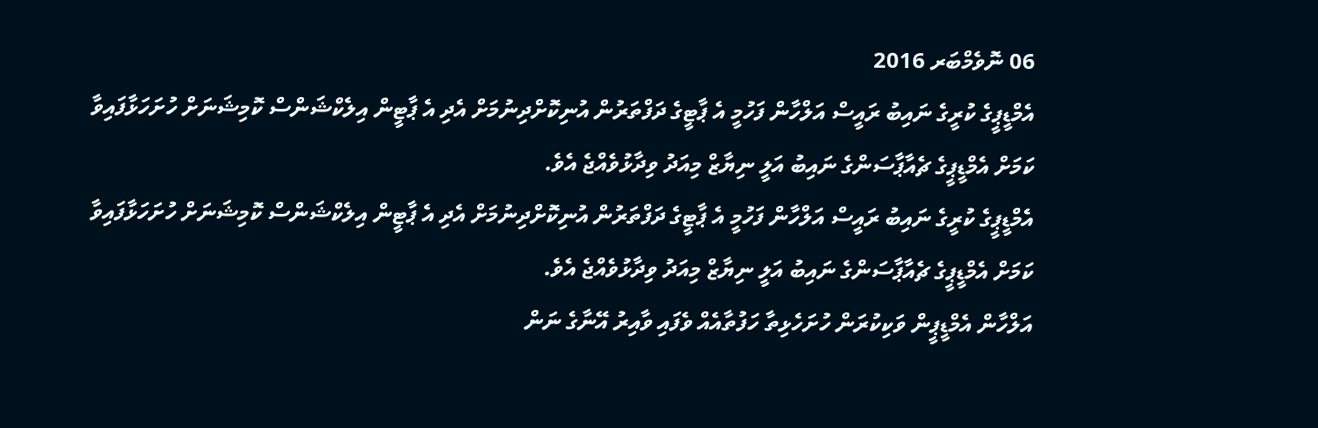06 ނޮވެމްބަރ 2016
އެމްޑީޕީގެ ކުރީގެ ނައިބު ރައީސް އަލްހާން ފަހުމީ އެ ޕާޓީގެ ދަފްތަރުން އުނިކޮށްދިނުމަށް އެދި އެ ޕާޓީން އިލެކްޝަންސް ކޮމިޝަނަށް ހުށަހަޅާފައިވާ ކަމަށް އެމްޑީޕީގެ ޗެއާޕާސަންގެ ނައިބު އަލީ ނިޔާޒް މިއަދު ވިދާޅުވެއްޖެ އެވެ.
އެމްޑީޕީގެ ކުރީގެ ނައިބު ރައީސް އަލްހާން ފަހުމީ އެ ޕާޓީގެ ދަފްތަރުން އުނިކޮށްދިނުމަށް އެދި އެ ޕާޓީން އިލެކްޝަންސް ކޮމިޝަނަށް ހުށަހަޅާފައިވާ ކަމަށް އެމްޑީޕީގެ ޗެއާޕާސަންގެ ނައިބު އަލީ ނިޔާޒް މިއަދު ވިދާޅުވެއްޖެ އެވެ.
އަލްހާން އެމްޑީޕީން ވަކިކުރަން ހުށަހެޅިތާ ހަފުތާއެއް ވެފައި ވާއިރު އޭނާގެ ނަން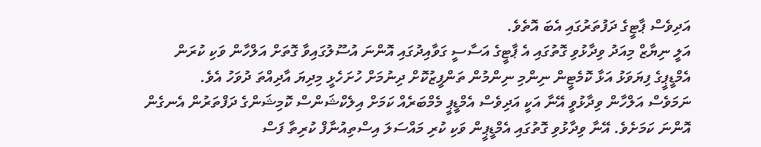އަދިވެސް ޕާޓީގެ ދަފުތަރުގައި އެބަ އޮތެވެ.
އަލީ ނިޔާޒް މިއަދު ވިދާޅުވި ގޮތުގައި އެ ޕާޓީގެ އަސާސީ ގަވާއިދުގައި އޮންނަ އުސޫލުގައިވާ ގޮތަށް އަލްހާން ވަކި ކުރަން އެމްޑީޕީގެ ފިޔަވަޅު އަޅާ ކޮމެޓީން ނިންމި ނިންމުން ތަންފީޒުކޮށް ދިނުމަށް ހުށަހެޅީ މިދިޔަ އާދިއްތަ ދުވަހު އެވެ.
ނަމަވެސް އަލްހާން ވިދާޅުވީ އޭނާ އަކީ އަދިވެސް އެމްޑީޕީ މެމްބަރެއް ކަމަށް އިލެކްޝަންސް ކޮމިޝަންގެ ދަފްތަރުން އެނގެން އޮންނަ ކަމަށެވެ. އޭނާ ވިދާޅުވި ގޮތުގައި އެމްޑީޕީން ވަކި ކުރި މައްސަލަ އިސްތިއުނާފް ކުރިތާ ފަސް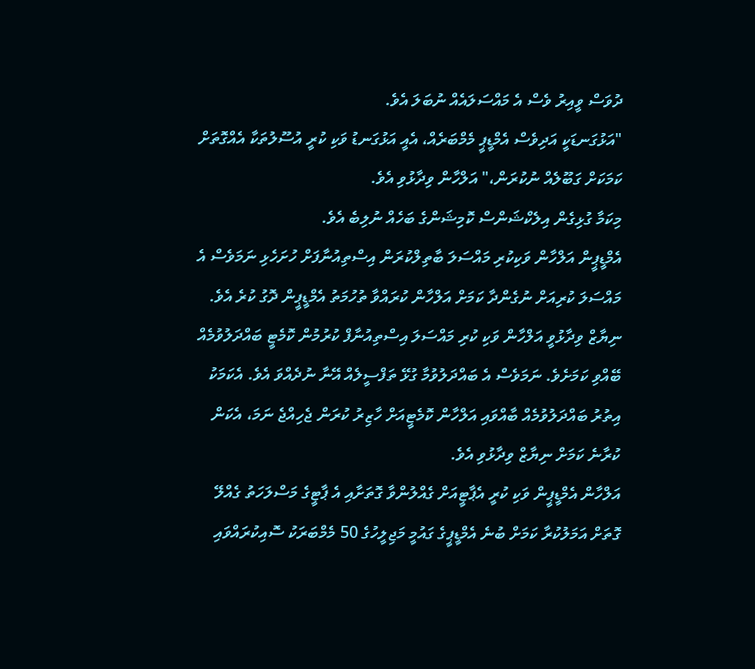ދުވަސް ވީއިރު ވެސް އެ މައްސަލައެއް ނުބަލަ އެވެ.
"އަޅުގަނޑަކީ އަދިވެސް އެމްޑީޕީ މެމްބަރެއް، އެއީ އަޅުގަނޑު ވަކި ކުރީ އުސޫލުތަކާ އެއްގޮތަށް ކަމަކަށް ގަބޫލެއް ނުކުރަން،" އަލްހާން ވިދާޅުވި އެވެ.
މިކަމާ ގުޅިގެން އިލެކްޝަންސް ކޮމިޝަންގެ ބަހެއް ނުލިބެ އެވެ.
އެމްޑީޕީން އަލްހާން ވަކިކުރި މައްސަލަ ބާތިލްކުރަން އިސްތިއުނާފަށް ހުށަހެޅި ނަމަވެސް އެ މައްސަލަ ކުރިއަށް ނުގެންދާ ކަމަށް އަލްހާން ކުރައްވާ ތުހުމަތު އެމްޑީޕީން ދޮގު ކުރެ އެވެ.
ނިޔާޒް ވިދާޅުވީ އަލްހާން ވަކި ކުރި މައްސަލަ އިސްތިއުނާފް ކުރުމުން ކޮމެޓީ ބައްދަލުވުމެއް ބޭއްވި ކަމަށެވެ. ނަމަވެސް އެ ބައްދަލުވުމާ ގުޅޭ ތަފްސީލެއް އޭނާ ނުދެއްވަ އެވެ. އެކަމަކު އިތުރު ބައްދަލުވުމެއް ބާއްވައި އަލްހާން ކޮމެޓީއަށް ހާޒިރު ކުރަން ޖެހިއްޖެ ނަމަ، އެކަން ކުރާނެ ކަމަށް ނިޔާޒް ވިދާޅުވި އެވެ.
އަލްހާން އެމްޑީޕީން ވަކި ކުރީ އެޕާޓީއަށް ގެއްލުންވާ ގޮތަށާއި އެ ޕާޓީގެ މަސްލަހަތު ގެއްލޭ ގޮތަށް އަމަލުކުރާ ކަމަށް ބުނެ އެމްޑީޕީގެ ގައުމީ މަޖިލީހުގެ 50 މެމްބަރަކު ސޮއިކުރައްވައި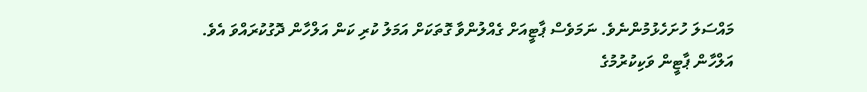މައްސަލަ ހުށަހެޅުމުންނެވެ. ނަމަވެސް ޕާޓީއަށް ގެއްލުންވާ ގޮތަކަށް އަމަލު ކުރި ކަން އަލްހާން ދޮގުކުރައްވަ އެވެ.
އަލްހާން ޕާޓީން ވަކިކުރުމުގެ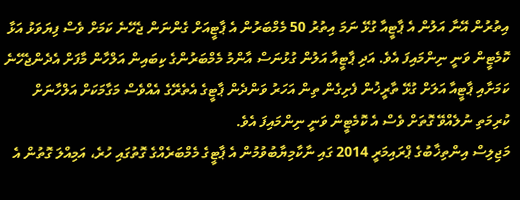އިތުރުން އޭނާ އަލުން އެ ޕާޓީއާ ގުޅޭ ނަމަ އިތުރު 50 މެމްބަރުން އެ ޕާޓީއަށް ގެންނަން ޖެހޭނެ ކަމަށް ވެސް ފިޔަވަޅު އަޅާ ކޮމެޓީން ވަނީ ނިންމައިފަ އެވެ. އަދި ޕާޓީއާ އަލުން ގުޅުނަސް އާންމު މެމްބަރުންގެ ކިބައިން އަލްހާން މާފަށް އެދެންޖެހޭނެ ކަމަށާއި ޕާޓީއާ އަލަށް ގުޅޭ ތާރީޚުން ފެށިގެން ތިން އަހަރު ވަންދެން ޕާޓީގެ އެތެރޭގެ އެއްވެސް މަގާމަކަށް އަލްހާނަށް ކުރިމަތި ނުލެއްވޭ ގޮތަށް ވެސް އެ ކޮމެޓީން ވަނީ ނިންމައިފަ އެވެ.
މަޖިލިސް އިންތިޚާބުގެ ޕްރައިމަރީ 2014 ގައި ނާކާމިޔާބުވުމުން އެ ޕާޓީގެ މެމްބަރެއްގެ ގޮތުގައި ހުރެ، އަމިއްލަ ގޮތުން އެ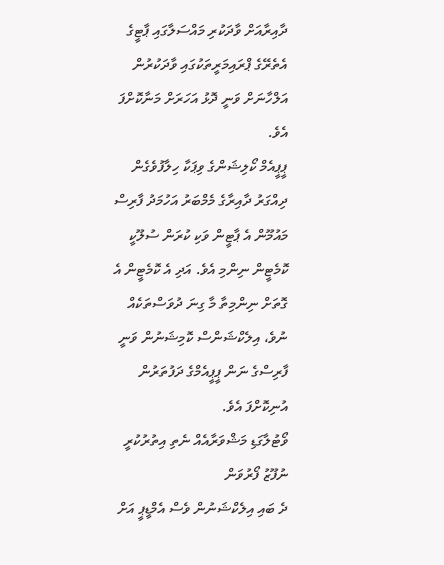ދާއިރާއަށް ވާދަކުރި މައްސަލާގައި ޕާޓީގެ އެތެރޭގެ ޕްރައިމަރީތަކުގައި ވާދަކުރުން އަލްހާނަށް ވަނީ ދޮޅު އަހަރަށް މަނާކޮށްފަ އެވެ.
ޕީޕީއެމް ކޯލިޝަންގެ ވިޕަކާ ހިލާފުވެގެން ދިއްގަރު ދާއިރާގެ މެމްބަރު އަހުމަދު ފާރިސް މައުމޫން އެ ޕާޓީން ވަކި ކުރަން ސުލޫކީ ކޮމެޓީން ނިންމި އެވެ. އަދި އެ ކޮމެޓީން އެ ގޮތަށް ނިންމިތާ މާ ގިނަ ދުވަސްތަކެއް ނުވެ، އިލެކްޝަންސް ކޮމިޝަނުން ވަނީ ފާރިސްގެ ނަން ޕީޕީއެމްގެ ދަފުތަރުން އުނިކޮށްފަ އެވެ.
ވޯޓުލާގަޑި މަޝްވަރާއެއް ނެތި އިތުރުކުރީ ނުފޫޒު ފޯރުވަން
ދެ ބައި އިލެކްޝަނުން ވެސް އެމްޑީޕީ އަށް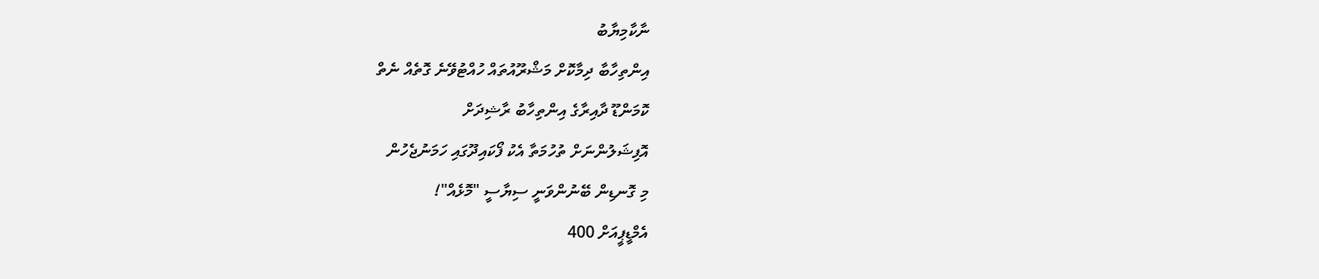ނާކާމިޔާބު
އިންތިހާބާ ދިމާކޮށް މަޝްރޫއުތައް ހުއްޓުވޭނެ ގޮތެއް ނެތް
ކޮމަންޑޫ ދާއިރާގެ އިންތިހާބު ރާޝިދަށް
އޮފިޝަލުންނަށް ތުހުމަތާ އެކު ފޯކައިދޫގައި ހަމަނުޖެހުން
މި ގޮނޑިން ބޭނުންވަނީ ސިޔާސީ "މޮޅެއް"!
އެމްޑީޕީއަށް 400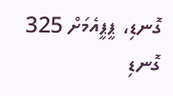ގޮނޑި، ޕީޕީއެމަށް 325 ގޮނޑި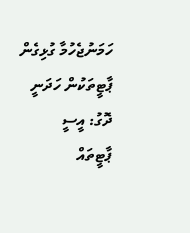ހަމަނުޖެހުމާ ގުޅިގެން ޕާޓީތަކުން ހަދަނީ ދޮގު: އީސީ
ޕާޓީތައް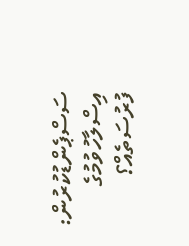ސަސްޕެންޑުކުރުން: އިސްލާހުވުމުގެ ފުރުސަތެއް؟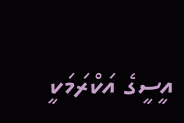އީސީގެ އަކްރަމަކީ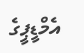އެމްޑީޕީގެ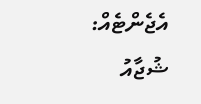އެޖެންޓެއް: ޝުޖާއު